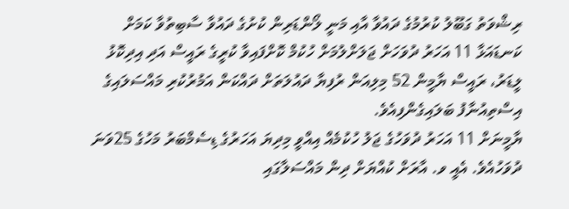ރިޝްވަތު ގަބޫލު ކުރުމުގެ ދައުވާ އާއި މަނީ ލޯންޑަރިން ކުށުގެ ދައުވާ ސާބިތުވާ ކަމަށް ކަނޑައަޅާ 11 އަހަރު ދުވަހަށް ޖަލަށްލުމަށް ހުކުމް ކޮށްފައިވާ ކުރީގެ ރައީސް އަދި އިދިކޮޅު ލީޑަރު، ރައީސް ޔާމީން 52 މިލިއަން ރުފިޔާ ދައުލަތަށް ދައްކަން އަމުރުކުރި މައްސަލައިގެ އިސްތިއުނާފު ބަލައިގެންފިއެވެ.
ޔާމީނަށް 11 އަހަރު ދުވަހުގެ ޖަލު ހުކުމެއް އިއްވީ މިދިޔަ އަހަރުގެ ޑިސެމްބަރު މަހުގެ 25ވަނަ ދުވަހުއެވެ. އެއީ ވ. އާރަށް ކުއްޔަށް ދިން މައްސަލާގައި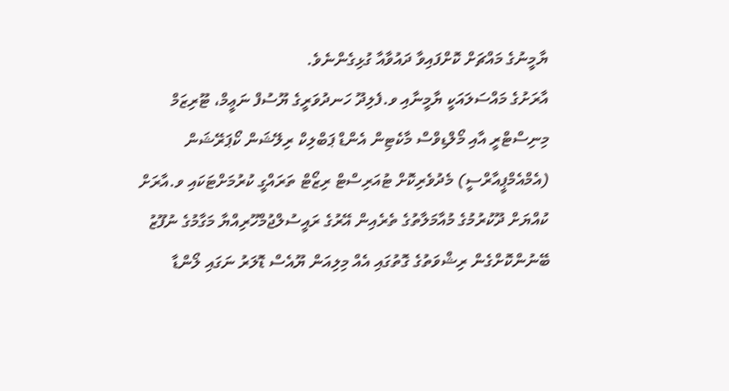ޔާމީނުގެ މައްޗަށް ކޮށްފައިވާ ދައުވާއާ ގުޅިގެންނެވެ.
އާރަށުގެ މައްސަލައަކީ ޔާމީނާއި ވ.ފެލިދޫ ހަނދުވަރީގެ ޔޫސުފް ނަޢީމް، ޓޫރިޒަމް މިނިސްޓްރީ އާއި މޯލްޑިވްސް މާކެޓިން އެންޑް ޕަބްލިކް ރިލޭޝަން ކޯޕަރޭޝަން (އެމްއެމްޕީއާރްސީ) މެދުވެރިކޮށް ޓުއަރިސްޓް ރިޒޯޓް ތަރައްގީ ކުރުމަށްޓަކައި ވ.އާރަށް ކުއްޔަށް ދޫކުރުމުގެ މުއާމަލާތުގެ ތެރެއިން އޭރުގެ ރައީސުލްޖުމްހޫރިއްޔާ މަގާމުގެ ނުފޫޒު ބޭނުންކޮށްގެން ރިޝްވަތުގެ ގޮތުގައި އެއް މިލިއަން ޔޫއެސް ޑޮލަރު ނަގައި ލޯންޑާ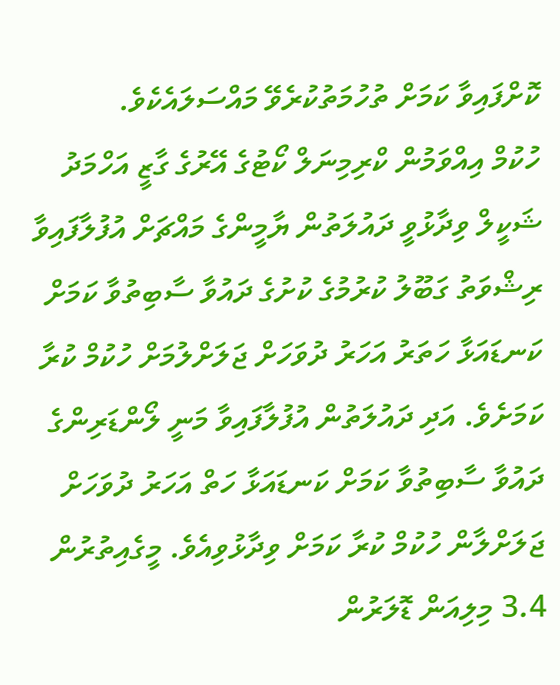ކޮށްފައިވާ ކަމަށް ތުހުމަތުކުރެވޭ މައްސަލައެކެވެ.
ހުކުމް އިއްވަމުން ކްރިމިނަލް ކޯޓުގެ އޭރުގެ ގާޒީ އަހްމަދު ޝަކީލް ވިދާޅުވީ ދައުލަތުން ޔާމީންގެ މައްޗަށް އުފުލާފައިވާ ރިޝްވަތު ގަބޫލު ކުރުމުގެ ކުށުގެ ދައުވާ ސާބިތުވާ ކަމަށް ކަނޑައަޅާ ހަތަރު އަހަރު ދުވަހަށް ޖަލަށްލުމަށް ހުކުމް ކުރާ ކަމަށެވެ. އަދި ދައުލަތުން އުފުލާފައިވާ މަނީ ލޯންޑަރިންގެ ދައުވާ ސާބިތުވާ ކަމަށް ކަނޑައަޅާ ހަތް އަހަރު ދުވަހަށް ޖަލަށްލާން ހުކުމް ކުރާ ކަމަށް ވިދާޅުވިއެވެ. މީގެއިތުރުން 3.4 މިލިއަން ޑޮލަރުން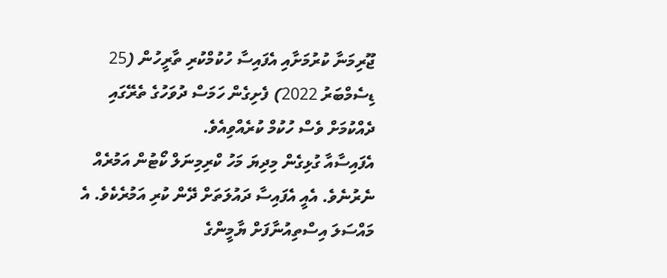ޖޫރިމަނާ ކުރުމަށާއި އެފައިސާ ހުކުމްކުރި ތާރީހުން (25 ޑިސެމްބަރު 2022) ފެށިގެން ހަމަސް ދުވަހުގެ ތެރޭގައި ދެއްކުމަށް ވެސް ހުކުމް ކުރެއްވިއެވެ.
އެފައިސާއާ ގުޅިގެން މިދިޔަ މަހު ކްރިމިނަލް ކޯޓުން އަމުރެއް ނެރުނެވެ. އެއީ އެފައިސާ ދައުލަތަށް ދޭން ކުރި އަމުރެކެވެ. އެ މައްސަލަ އިސްތިއުނާފަށް ޔާމީންގެ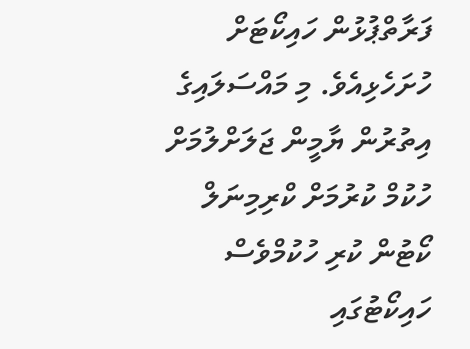ފަރާތްޕުޅުން ހައިކޯޓަށް ހުށަހެޅިއެވެ. މި މައްސަލައިގެ އިތުރުން ޔާމީން ޖަލަށްލުމަށް ހުކުމް ކުރުމަށް ކްރިމިނަލް ކޯޓުން ކުރި ހުކުމްވެސް ހައިކޯޓުގައި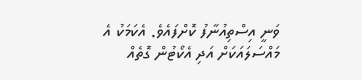ވަނީ އިސްތިއުނާފު ކޮށްފައެވެ. އެކަމަކު އެ މައްސަލައަކަށް އަދި އެކޯޓުން ގޮތެއް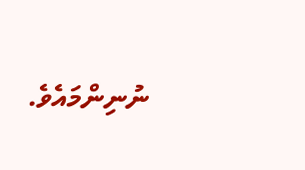ނުނިންމައެވެ.